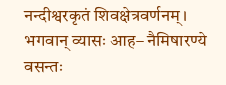नन्दीश्वरकृतं शिवक्षेत्रवर्णनम्।
भगवान् व्यासः आह– नैमिषारण्ये वसन्तः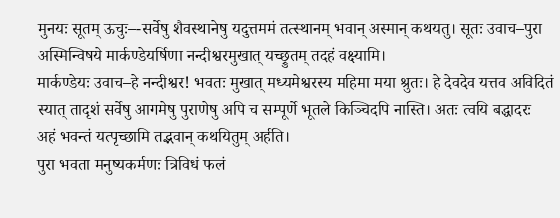मुनयः सूतम् ऊचुः–-सर्वेषु शैवस्थानेषु यदुत्तममं तत्स्थानम् भवान् अस्मान् कथयतु। सूतः उवाच–पुरा अस्मिन्विषये मार्कण्डेयर्षिणा नन्दीश्वरमुखात् यच्छ्रुतम् तदहं वक्ष्यामि।
मार्कण्डेयः उवाच–हे नन्दीश्वर! भवतः मुखात् मध्यमेश्वरस्य महिमा मया श्रुतः। हे देवदेव यत्तव अविदितं स्यात् तादृशं सर्वेषु आगमेषु पुराणेषु अपि च सम्पूर्णे भूतले किञ्चिदपि नास्ति। अतः त्वयि बद्धादरः अहं भवन्तं यत्पृच्छामि तद्भवान् कथयितुम् अर्हति।
पुरा भवता मनुष्यकर्मणः त्रिविधं फलं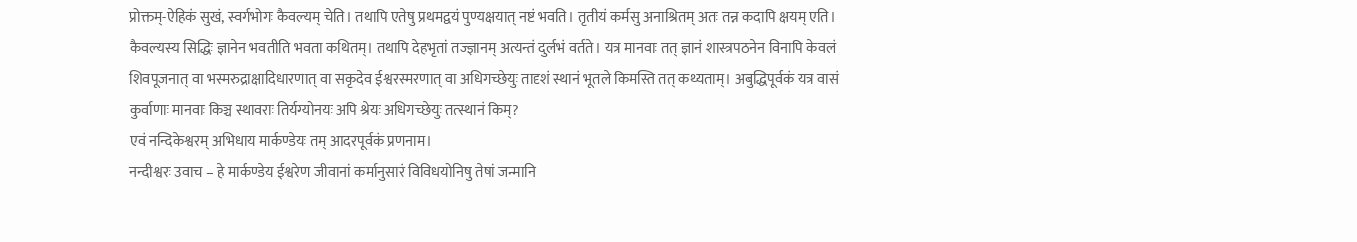प्रोक्तम्-ऐहिकं सुखं, स्वर्गभोगः कैवल्यम् चेति। तथापि एतेषु प्रथमद्वयं पुण्यक्षयात् नष्टं भवति। तृतीयं कर्मसु अनाश्रितम् अतः तन्न कदापि क्षयम् एति। कैवल्यस्य सिद्धिः ज्ञानेन भवतीति भवता कथितम्। तथापि देहभृतां तज्ज्ञानम् अत्यन्तं दुर्लभं वर्तते। यत्र मानवाः तत् ज्ञानं शास्त्रपठनेन विनापि केवलं शिवपूजनात् वा भस्मरुद्राक्षादिधारणात् वा सकृदेव ईश्वरस्मरणात् वा अधिगच्छेयुः तादृशं स्थानं भूतले किमस्ति तत् कथ्यताम्। अबुद्धिपूर्वकं यत्र वासं कुर्वाणाः मानवाः किञ्च स्थावराः तिर्यग्योनयः अपि श्रेयः अधिगच्छेयुः तत्स्थानं किम्?
एवं नन्दिकेश्वरम् अभिधाय मार्कण्डेयः तम् आदरपूर्वकं प्रणनाम।
नन्दीश्वरः उवाच – हे मार्कण्डेय ईश्वरेण जीवानां कर्मानुसारं विविधयोनिषु तेषां जन्मानि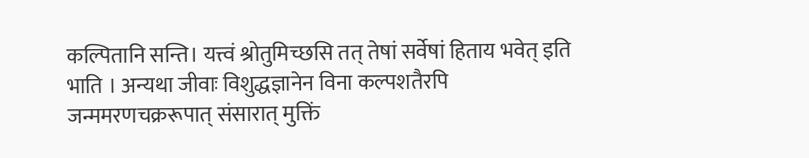कल्पितानि सन्ति। यत्त्वं श्रोतुमिच्छसि तत् तेषां सर्वेषां हिताय भवेत् इति भाति । अन्यथा जीवाः विशुद्धज्ञानेन विना कल्पशतैरपि जन्ममरणचक्ररूपात् संसारात् मुक्तिं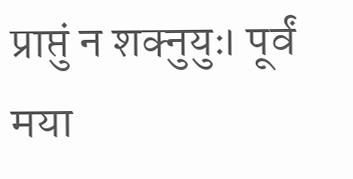प्राप्तुं न शक्नुयुः। पूर्वं मया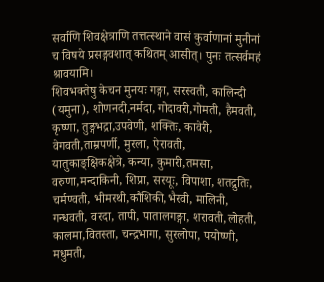सर्वाणि शिवक्षेत्राणि तत्तत्स्थाने वासं कुर्वाणानां मुनीनां च विषये प्रसङ्गवशात् कथितम् आसीत्। पुनः तत्सर्वमहं श्रावयामि।
शिवभक्तेषु केचन मुनयः गङ्गा, सरस्वती, कालिन्दी (यमुना), शोणनदी,नर्मदा, गोदावरी,गोमती, हैमवती, कृष्णा, तुङ्गभद्रा,उपवेणी, शक्तिः, कावेरी, वेगवती,ताम्रपर्णी, मुरला, ऐरावती, यातुकाङ्क्षिकक्षेत्रे, कन्या, कुमारी,तमसा, वरुणा,मन्दाकिनी, शिप्रा, सरयूः, विपाशा, शतद्रुतिः, चर्मण्वती, भीमरथी,कौशिकी,भैरवी, मालिनी, गन्धवती, वरदा, तापी, पातालगङ्गा, शरावती,लोहती, कालमा,वितस्ता, चन्द्रभागा, सुरलोपा, पयोष्णी, मधुमती,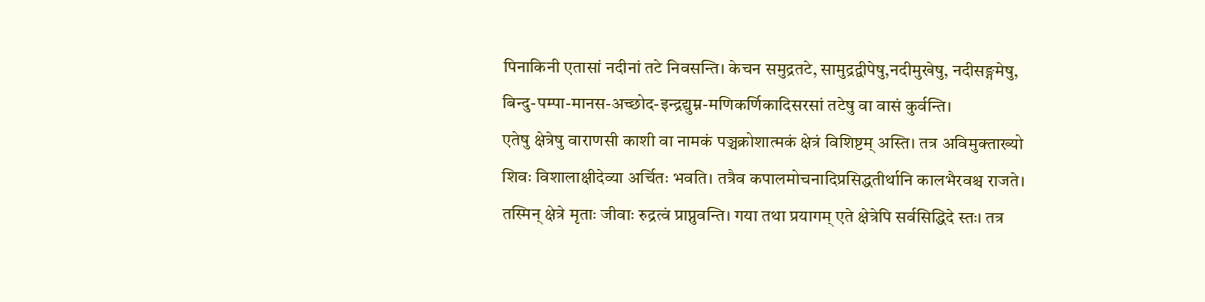पिनाकिनी एतासां नदीनां तटे निवसन्ति। केचन समुद्रतटे, सामुद्रद्वीपेषु,नदीमुखेषु, नदीसङ्गमेषु, बिन्दु-पम्पा-मानस-अच्छोद-इन्द्रद्युम्न-मणिकर्णिकादिसरसां तटेषु वा वासं कुर्वन्ति।
एतेषु क्षेत्रेषु वाराणसी काशी वा नामकं पञ्चक्रोशात्मकं क्षेत्रं विशिष्टम् अस्ति। तत्र अविमुक्ताख्यो शिवः विशालाक्षीदेव्या अर्चितः भवति। तत्रैव कपालमोचनादिप्रसिद्धतीर्थानि कालभैरवश्च राजते। तस्मिन् क्षेत्रे मृताः जीवाः रुद्रत्वं प्राप्नुवन्ति। गया तथा प्रयागम् एते क्षेत्रेपि सर्वसिद्धिदे स्तः। तत्र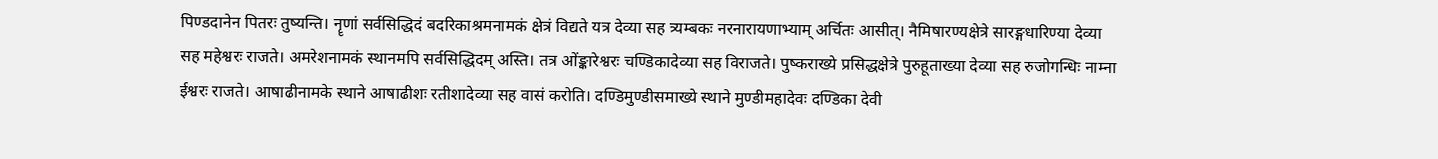पिण्डदानेन पितरः तुष्यन्ति। नॄणां सर्वसिद्धिदं बदरिकाश्रमनामकं क्षेत्रं विद्यते यत्र देव्या सह त्र्यम्बकः नरनारायणाभ्याम् अर्चितः आसीत्। नैमिषारण्यक्षेत्रे सारङ्गधारिण्या देव्या सह महेश्वरः राजते। अमरेशनामकं स्थानमपि सर्वसिद्धिदम् अस्ति। तत्र ओंङ्कारेश्वरः चण्डिकादेव्या सह विराजते। पुष्कराख्ये प्रसिद्धक्षेत्रे पुरुहूताख्या देव्या सह रुजोगन्धिः नाम्ना ईश्वरः राजते। आषाढीनामके स्थाने आषाढीशः रतीशादेव्या सह वासं करोति। दण्डिमुण्डीसमाख्ये स्थाने मुण्डीमहादेवः दण्डिका देवी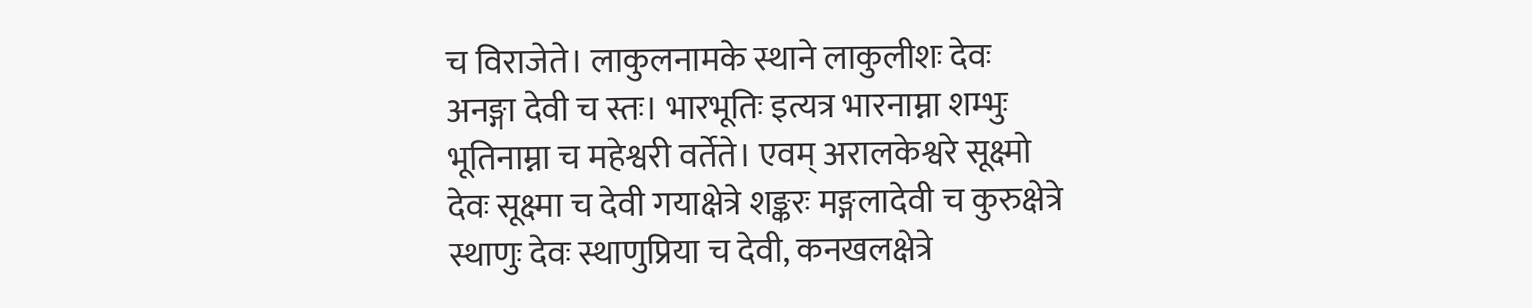च विराजेते। लाकुलनामके स्थाने लाकुलीशः देवः अनङ्गा देवी च स्तः। भारभूतिः इत्यत्र भारनाम्ना शम्भुः भूतिनाम्ना च महेश्वरी वर्तेते। एवम् अरालकेश्वरे सूक्ष्मो देवः सूक्ष्मा च देवी गयाक्षेत्रे शङ्करः मङ्गलादेवी च कुरुक्षेत्रे स्थाणुः देवः स्थाणुप्रिया च देवी, कनखलक्षेत्रे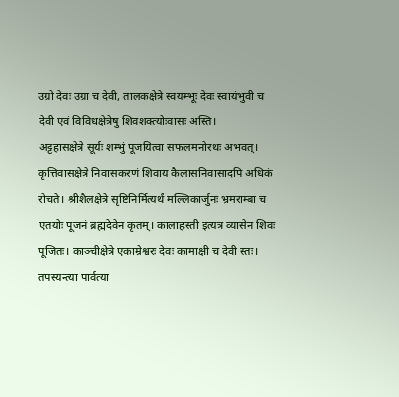उग्रो देवः उग्रा च देवी, तालकक्षेत्रे स्वयम्भूः देवः स्वायंभुवी च देवी एवं विविधक्षेत्रेषु शिवशक्त्योःवासः अस्ति।
अट्टहासक्षेत्रे सूर्यः शम्भुं पूजयित्वा सफलमनोरथः अभवत्। कृत्तिवासक्षेत्रे निवासकरणं शिवाय कैलासनिवासादपि अधिकं रोचते। श्रीशैलक्षेत्रे सृष्टिनिर्मित्यर्थं मल्लिकार्जुनः भ्रमराम्बा च एतयोः पूजनं ब्रह्मदेवेन कृतम्। कालाहस्ती इत्यत्र व्यासेन शिवः पूजितः। काञ्चीक्षेत्रे एकाम्रेश्वरः देवः कामाक्षी च देवी स्तः। तपस्यन्त्या पार्वत्या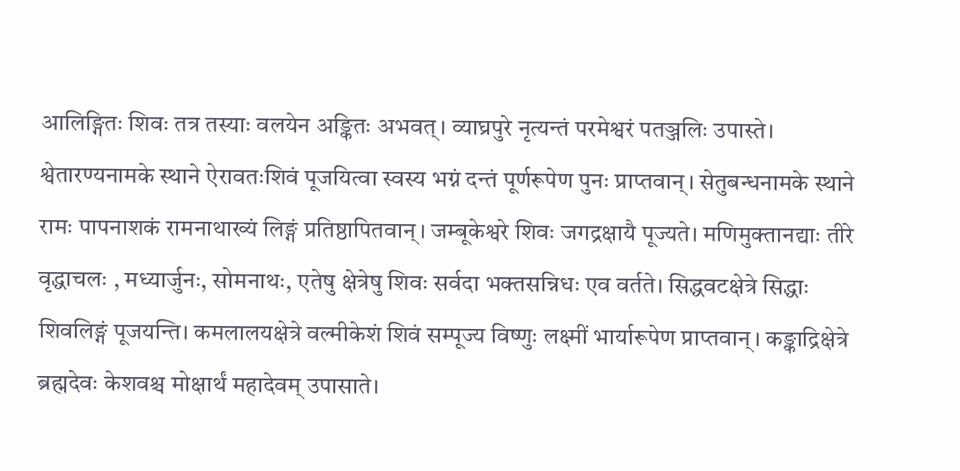आलिङ्गितः शिवः तत्र तस्याः वलयेन अङ्कितः अभवत्। व्याघ्रपुरे नृत्यन्तं परमेश्वरं पतञ्जलिः उपास्ते। श्वेतारण्यनामके स्थाने ऐरावतःशिवं पूजयित्वा स्वस्य भग्नं दन्तं पूर्णरूपेण पुनः प्राप्तवान्। सेतुबन्धनामके स्थाने रामः पापनाशकं रामनाथाख्यं लिङ्गं प्रतिष्ठापितवान्। जम्बूकेश्वरे शिवः जगद्रक्षायै पूज्यते। मणिमुक्तानद्याः तीरे वृद्धाचलः , मध्यार्जुनः, सोमनाथः, एतेषु क्षेत्रेषु शिवः सर्वदा भक्तसन्निधः एव वर्तते। सिद्धवटक्षेत्रे सिद्धाः शिवलिङ्गं पूजयन्ति। कमलालयक्षेत्रे वल्मीकेशं शिवं सम्पूज्य विष्णुः लक्ष्मीं भार्यारूपेण प्राप्तवान्। कङ्काद्रिक्षेत्रे ब्रह्मदेवः केशवश्च मोक्षार्थं महादेवम् उपासाते।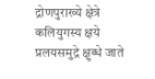द्रोणपुराख्ये क्षेत्रे कलियुगस्य क्षये प्रलयसमुद्रे क्षुब्धे जाते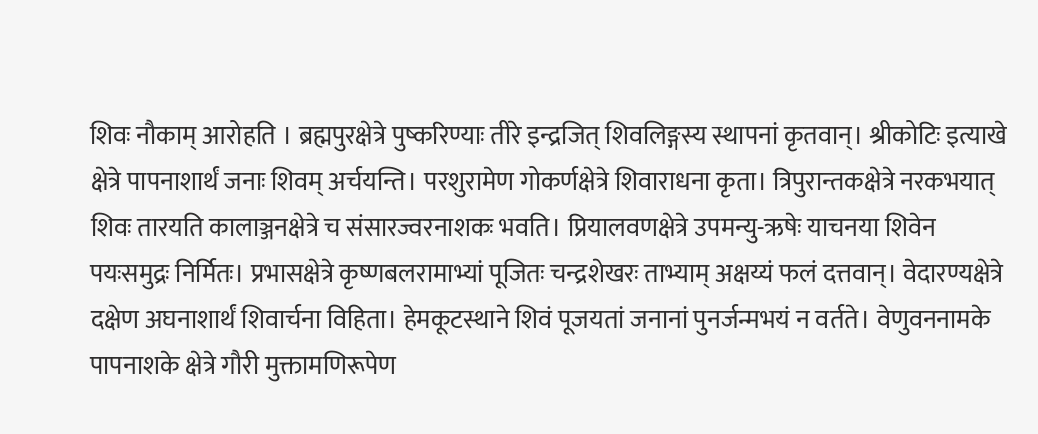शिवः नौकाम् आरोहति । ब्रह्मपुरक्षेत्रे पुष्करिण्याः तीरे इन्द्रजित् शिवलिङ्गस्य स्थापनां कृतवान्। श्रीकोटिः इत्याखे क्षेत्रे पापनाशार्थं जनाः शिवम् अर्चयन्ति। परशुरामेण गोकर्णक्षेत्रे शिवाराधना कृता। त्रिपुरान्तकक्षेत्रे नरकभयात् शिवः तारयति कालाञ्जनक्षेत्रे च संसारज्वरनाशकः भवति। प्रियालवणक्षेत्रे उपमन्यु-ऋषेः याचनया शिवेन पयःसमुद्रः निर्मितः। प्रभासक्षेत्रे कृष्णबलरामाभ्यां पूजितः चन्द्रशेखरः ताभ्याम् अक्षय्यं फलं दत्तवान्। वेदारण्यक्षेत्रे दक्षेण अघनाशार्थं शिवार्चना विहिता। हेमकूटस्थाने शिवं पूजयतां जनानां पुनर्जन्मभयं न वर्तते। वेणुवननामके पापनाशके क्षेत्रे गौरी मुक्तामणिरूपेण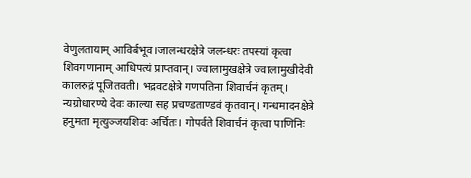वेणुलतायाम् आविर्बभूव।जालन्धरक्षेत्रे जलन्धरः तपस्यां कृत्वा शिवगणानाम् आधिपत्यं प्राप्तवान्। ज्वालामुखक्षेत्रे ज्वालामुखीदेवी कालरुद्रं पूजितवती। भद्रवटक्षेत्रे गणपतिना शिवार्चनं कृतम्। न्यग्रोधारण्ये देवः काल्या सह प्रचण्डताण्डवं कृतवान्। गन्धमादनक्षेत्रे हनुमता मृत्युञ्जयशिवः अर्चितः। गोपर्वते शिवार्चनं कृत्वा पाणिनिः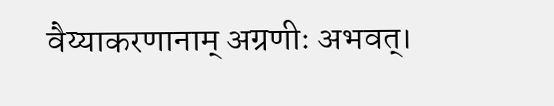वैय्याकरणानाम् अग्रणीः अभवत्।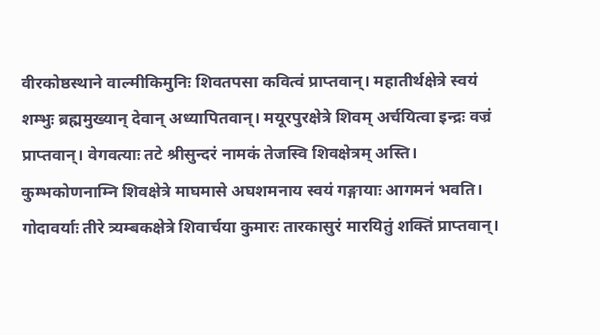वीरकोष्ठस्थाने वाल्मीकिमुनिः शिवतपसा कवित्वं प्राप्तवान्। महातीर्थक्षेत्रे स्वयं शम्भुः ब्रह्ममुख्यान् देवान् अध्यापितवान्। मयूरपुरक्षेत्रे शिवम् अर्चयित्वा इन्द्रः वज्रं प्राप्तवान्। वेगवत्याः तटे श्रीसुन्दरं नामकं तेजस्वि शिवक्षेत्रम् अस्ति। कुम्भकोणनाम्नि शिवक्षेत्रे माघमासे अघशमनाय स्वयं गङ्गायाः आगमनं भवति। गोदावर्याः तीरे त्र्यम्बकक्षेत्रे शिवार्चया कुमारः तारकासुरं मारयितुं शक्तिं प्राप्तवान्।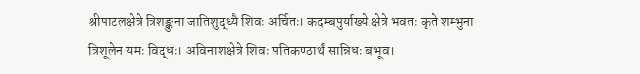श्रीपाटलक्षेत्रे त्रिशङ्कुना जातिशुद्ध्यै शिवः अर्चितः। कदम्बपुर्याख्ये क्षेत्रे भवतः कृते शम्भुना त्रिशूलेन यमः विद्धः। अविनाशक्षेत्रे शिवः पतिकण्ठार्थं सान्निधः बभूव।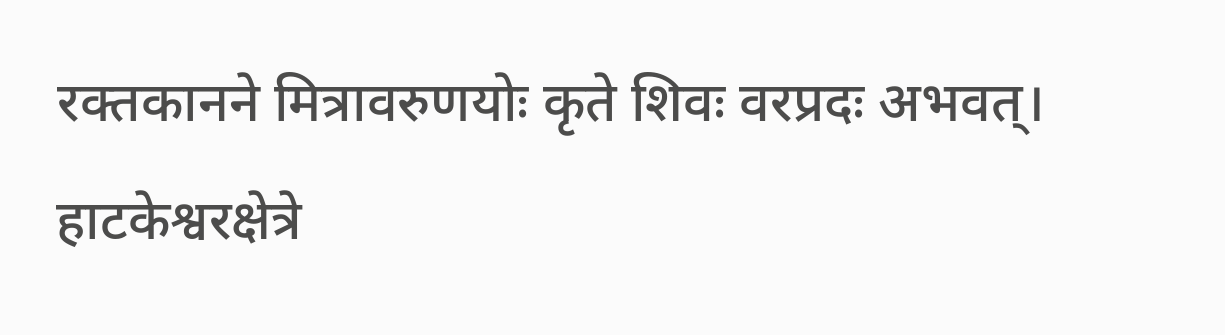रक्तकानने मित्रावरुणयोः कृते शिवः वरप्रदः अभवत्। हाटकेश्वरक्षेत्रे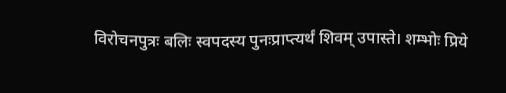विरोचनपुत्रः बलिः स्वपदस्य पुनःप्राप्त्यर्थं शिवम् उपास्ते। शम्भोः प्रिये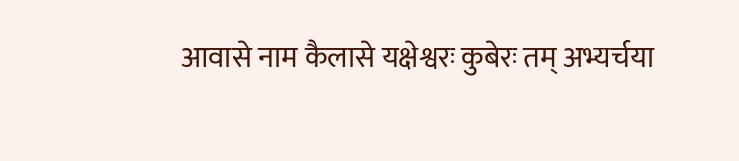आवासे नाम कैलासे यक्षेश्वरः कुबेरः तम् अभ्यर्चया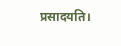प्रसादयति।